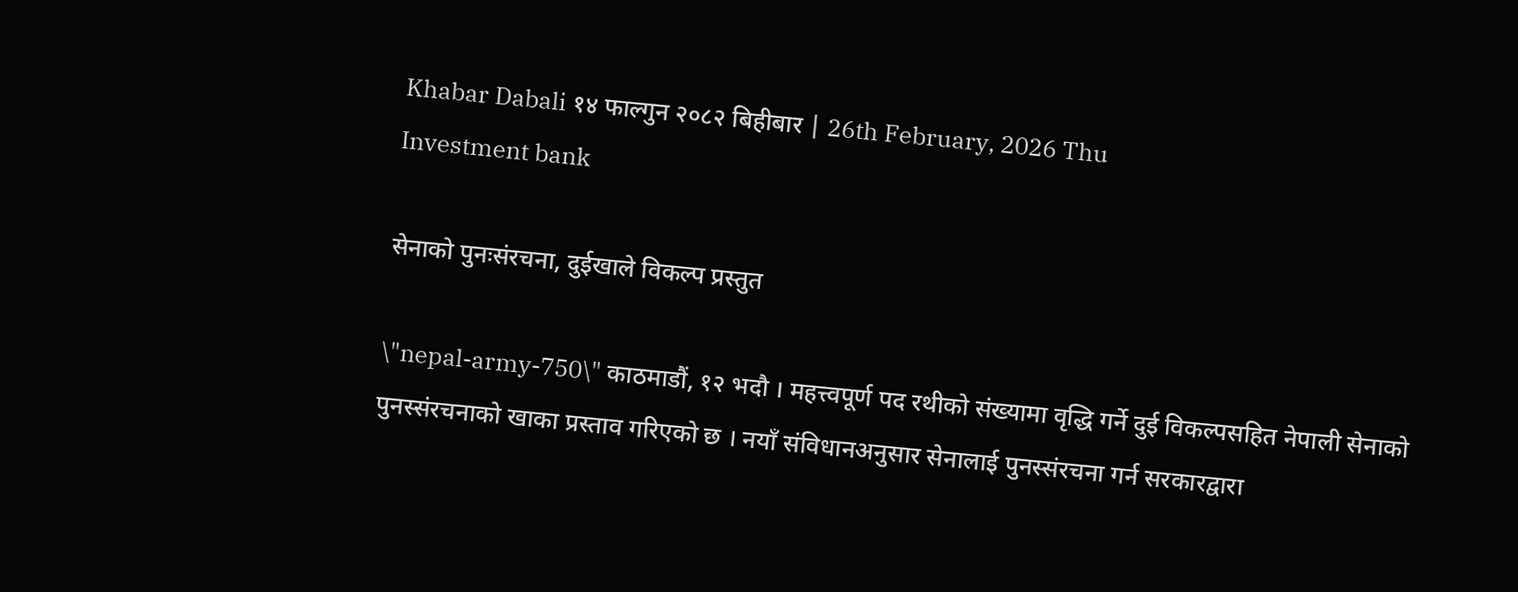Khabar Dabali १४ फाल्गुन २०८२ बिहीबार | 26th February, 2026 Thu
Investment bank

सेनाको पुनःसंरचना, दुईखाले विकल्प प्रस्तुत

\"nepal-army-750\" काठमाडौं, १२ भदौ । महत्त्वपूर्ण पद रथीको संख्यामा वृद्धि गर्ने दुई विकल्पसहित नेपाली सेनाको पुनस्संरचनाको खाका प्रस्ताव गरिएको छ । नयाँ संविधानअनुसार सेनालाई पुनस्संरचना गर्न सरकारद्वारा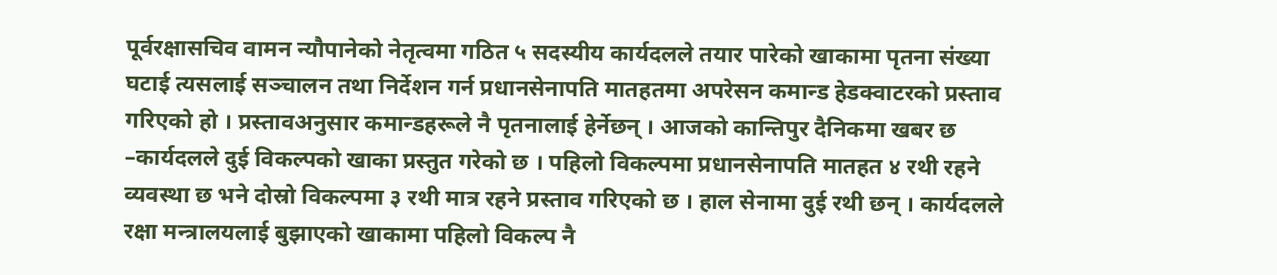पूर्वरक्षासचिव वामन न्यौपानेको नेतृत्वमा गठित ५ सदस्यीय कार्यदलले तयार पारेको खाकामा पृतना संख्या घटाई त्यसलाई सञ्चालन तथा निर्देशन गर्न प्रधानसेनापति मातहतमा अपरेसन कमान्ड हेडक्वाटरको प्रस्ताव गरिएको हो । प्रस्तावअनुसार कमान्डहरूले नै पृतनालाई हेर्नेछन् । आजको कान्तिपुर दैनिकमा खबर छ –कार्यदलले दुई विकल्पको खाका प्रस्तुत गरेको छ । पहिलो विकल्पमा प्रधानसेनापति मातहत ४ रथी रहने व्यवस्था छ भने दोस्रो विकल्पमा ३ रथी मात्र रहने प्रस्ताव गरिएको छ । हाल सेनामा दुई रथी छन् । कार्यदलले रक्षा मन्त्रालयलाई बुझाएको खाकामा पहिलो विकल्प नै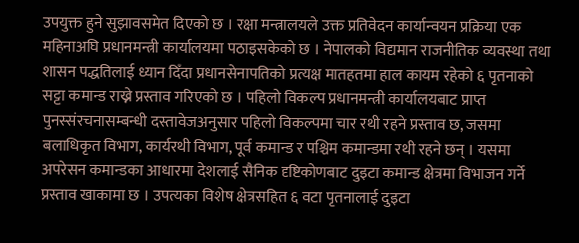उपयुक्त हुने सुझावसमेत दिएको छ । रक्षा मन्त्रालयले उक्त प्रतिवेदन कार्यान्वयन प्रक्रिया एक महिनाअघि प्रधानमन्त्री कार्यालयमा पठाइसकेको छ । नेपालको विद्यमान राजनीतिक व्यवस्था तथा शासन पद्धतिलाई ध्यान दिँदा प्रधानसेनापतिको प्रत्यक्ष मातहतमा हाल कायम रहेको ६ पृतनाको सट्टा कमान्ड राख्ने प्रस्ताव गरिएको छ । पहिलो विकल्प प्रधानमन्त्री कार्यालयबाट प्राप्त पुनस्संरचनासम्बन्धी दस्तावेजअनुसार पहिलो विकल्पमा चार रथी रहने प्रस्ताव छ, जसमा बलाधिकृत विभाग, कार्यरथी विभाग, पूर्व कमान्ड र पश्चिम कमान्डमा रथी रहने छन् । यसमा अपरेसन कमान्डका आधारमा देशलाई सैनिक दृष्टिकोणबाट दुइटा कमान्ड क्षेत्रमा विभाजन गर्ने प्रस्ताव खाकामा छ । उपत्यका विशेष क्षेत्रसहित ६ वटा पृतनालाई दुइटा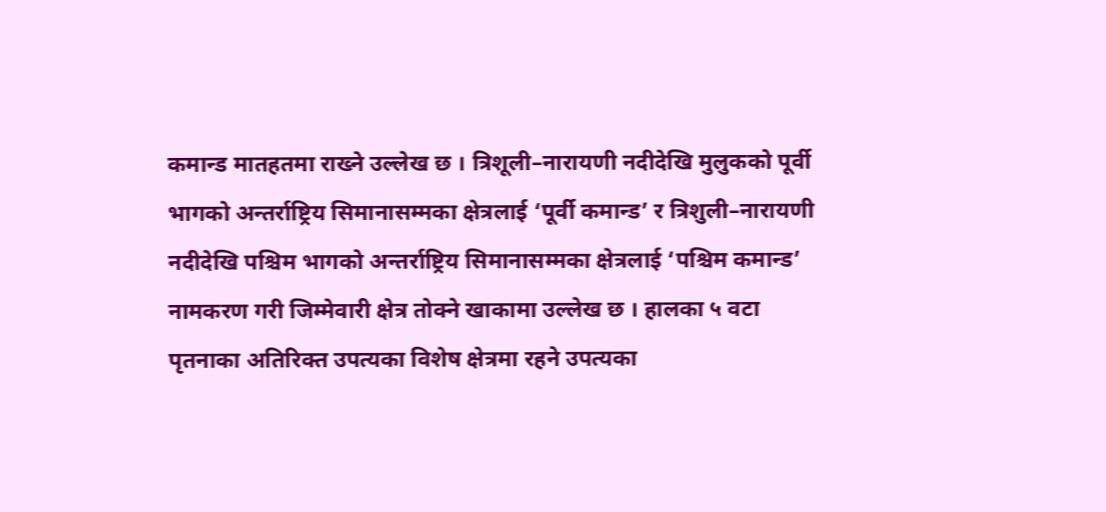कमान्ड मातहतमा राख्ने उल्लेख छ । त्रिशूली–नारायणी नदीदेखि मुलुकको पूर्वी भागको अन्तर्राष्ट्रिय सिमानासम्मका क्षेत्रलाई ‘पूर्वी कमान्ड’ र त्रिशुली–नारायणी नदीदेखि पश्चिम भागको अन्तर्राष्ट्रिय सिमानासम्मका क्षेत्रलाई ‘पश्चिम कमान्ड’ नामकरण गरी जिम्मेवारी क्षेत्र तोक्ने खाकामा उल्लेख छ । हालका ५ वटा पृतनाका अतिरिक्त उपत्यका विशेष क्षेत्रमा रहने उपत्यका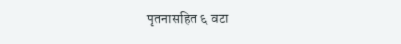पृतनासहित ६ वटा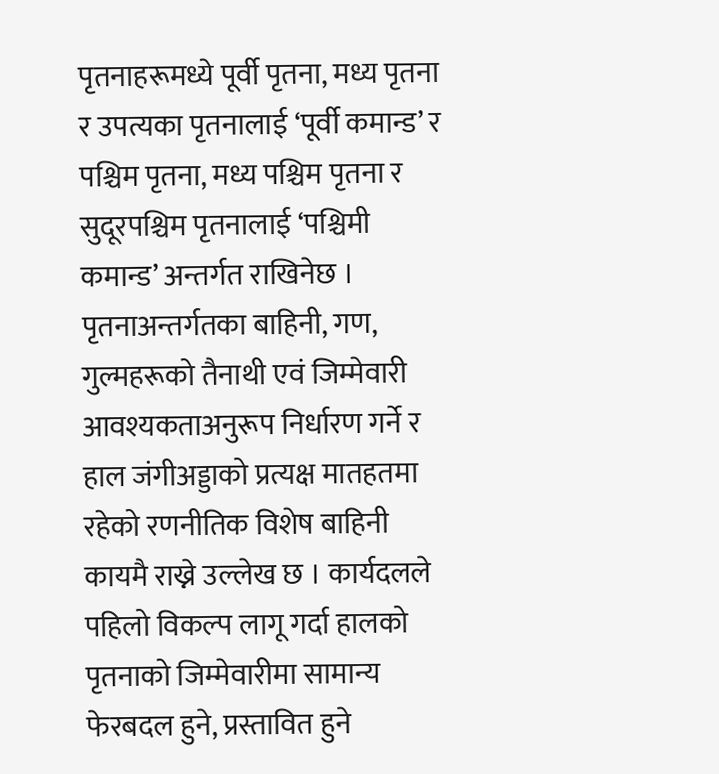पृतनाहरूमध्ये पूर्वी पृतना, मध्य पृतना र उपत्यका पृतनालाई ‘पूर्वी कमान्ड’ र पश्चिम पृतना, मध्य पश्चिम पृतना र सुदूरपश्चिम पृतनालाई ‘पश्चिमी कमान्ड’ अन्तर्गत राखिनेछ । पृतनाअन्तर्गतका बाहिनी, गण, गुल्महरूको तैनाथी एवं जिम्मेवारी आवश्यकताअनुरूप निर्धारण गर्ने र हाल जंगीअड्डाको प्रत्यक्ष मातहतमा रहेको रणनीतिक विशेष बाहिनी कायमै राख्ने उल्लेख छ । कार्यदलले पहिलो विकल्प लागू गर्दा हालको पृतनाको जिम्मेवारीमा सामान्य फेरबदल हुने, प्रस्तावित हुने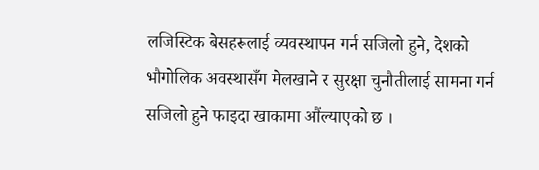लजिस्टिक बेसहरूलाई व्यवस्थापन गर्न सजिलो हुने, देशको भौगोलिक अवस्थासँग मेलखाने र सुरक्षा चुनौतीलाई सामना गर्न सजिलो हुने फाइदा खाकामा औंल्याएको छ ।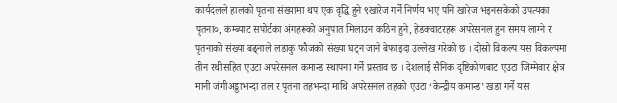कार्यदलले हालको पृतना संख्यामा थप एक वृद्धि हुने ९खारेज गर्ने निर्णय भए पनि खारेज भइनसकेको उपत्यका पृतना०, कम्ब्याट सपोर्टका अंगहरूको अनुपात मिलाउन कठिन हुने, हेडक्वाटरहरू अपरेसनल हुन समय लाग्ने र पृतनाको संख्या बढ्नाले लडाकु फौजको संख्या घट्न जाने बेफाइदा उल्लेख गरेको छ । दोस्रो विकल्प यस विकल्पमा तीन रथीसहित एउटा अपरेसनल कमान्ड स्थापना गर्ने प्रस्ताव छ । देशलाई सैनिक दृष्टिकोणबाट एउटा जिम्मेवार क्षेत्र मानी जंगीअड्डाभन्दा तल र पृतना तहभन्दा माथि अपरेसनल तहको एउटा ‘केन्द्रीय कमान्ड’ खडा गर्ने यस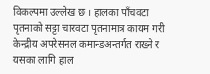विकल्पमा उल्लेख छ । हालका पाँचवटा पृतनाको सट्टा चारवटा पृतनामात्र कायम गरी केन्द्रीय अपरेसनल कमान्डअन्तर्गत राख्ने र यसका लागि हाल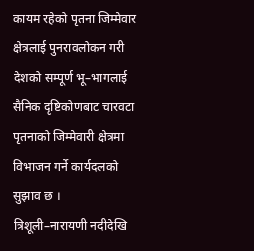कायम रहेको पृतना जिम्मेवार क्षेत्रलाई पुनरावलोकन गरी देशको सम्पूर्ण भू–भागलाई सैनिक दृष्टिकोणबाट चारवटा पृतनाको जिम्मेवारी क्षेत्रमा विभाजन गर्ने कार्यदलको सुझाव छ । त्रिशूली–नारायणी नदीदेखि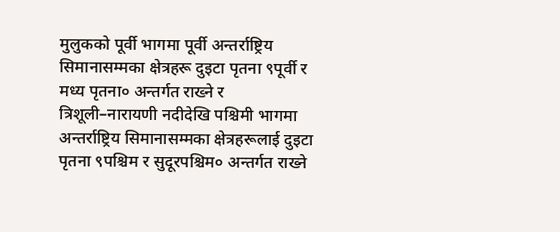मुलुकको पूर्वी भागमा पूर्वी अन्तर्राष्ट्रिय सिमानासम्मका क्षेत्रहरू दुइटा पृतना ९पूर्वी र मध्य पृतना० अन्तर्गत राख्ने र त्रिशूली–नारायणी नदीदेखि पश्चिमी भागमा अन्तर्राष्ट्रिय सिमानासम्मका क्षेत्रहरूलाई दुइटा पृतना ९पश्चिम र सुदूरपश्चिम० अन्तर्गत राख्ने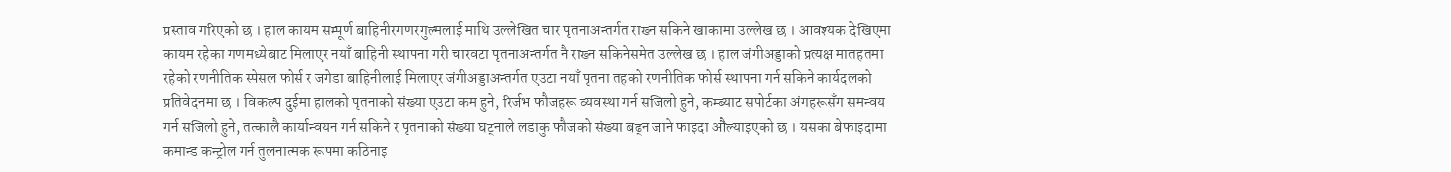प्रस्ताव गरिएको छ । हाल कायम सम्पूर्ण बाहिनीरगणरगुल्मलाई माथि उल्लेखित चार पृतनाअन्तर्गत राख्न सकिने खाकामा उल्लेख छ । आवश्यक देखिएमा कायम रहेका गणमध्येबाट मिलाएर नयाँ बाहिनी स्थापना गरी चारवटा पृतनाअन्तर्गत नै राख्न सकिनेसमेत उल्लेख छ । हाल जंगीअड्डाको प्रत्यक्ष मातहतमा रहेको रणनीतिक स्पेसल फोर्स र जगेडा बाहिनीलाई मिलाएर जंगीअड्डाअन्तर्गत एउटा नयाँ पृतना तहको रणनीतिक फोर्स स्थापना गर्न सकिने कार्यदलको प्रतिवेदनमा छ । विकल्प दुईमा हालको पृतनाको संख्या एउटा कम हुने, रिर्जभ फौजहरू व्यवस्था गर्न सजिलो हुने, कम्ब्याट सपोर्टका अंगहरूसँग समन्वय गर्न सजिलो हुने, तत्कालै कार्यान्वयन गर्न सकिने र पृतनाको संख्या घट्नाले लडाकु फौजको संख्या बढ्न जाने फाइदा औंल्याइएको छ । यसका बेफाइदामा कमान्ड कन्ट्रोल गर्न तुलनात्मक रूपमा कठिनाइ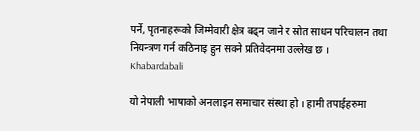पर्ने, पृतनाहरूको जिम्मेवारी क्षेत्र बढ्न जाने र स्रोत साधन परिचालन तथा नियन्त्रण गर्न कठिनाइ हुन सक्ने प्रतिवेदनमा उल्लेख छ ।
Khabardabali

यो नेपाली भाषाको अनलाइन समाचार संस्था हो । हामी तपाईहरुमा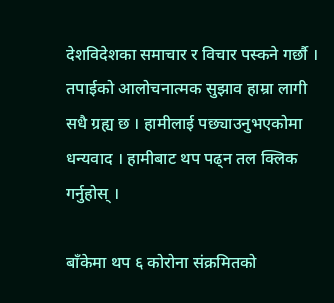देशविदेशका समाचार र विचार पस्कने गर्छौ । तपाईको आलोचनात्मक सुझाव हाम्रा लागी सधै ग्रह्य छ । हामीलाई पछ्याउनुभएकोमा धन्यवाद । हामीबाट थप पढ्न तल क्लिक गर्नुहोस् ।

बाँकेमा थप ६ कोरोना संक्रमितको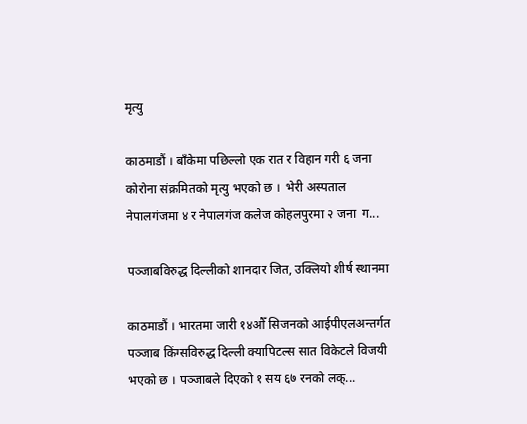मृत्यु

काठमाडौं । बाँकेमा पछिल्लो एक रात र विहान गरी ६ जना कोरोना संक्रमितको मृत्यु भएको छ ।  भेरी अस्पताल नेपालगंजमा ४ र नेपालगंज कलेज कोहलपुरमा २ जना  ग...

पञ्जाबविरुद्ध दिल्लीको शानदार जित, उक्लियो शीर्ष स्थानमा

काठमाडौं । भारतमा जारी १४औँ सिजनको आईपीएलअन्तर्गत पञ्जाब किंग्सविरुद्ध दिल्ली क्यापिटल्स सात विकेटले विजयी भएको छ । पञ्जाबले दिएको १ सय ६७ रनको लक्...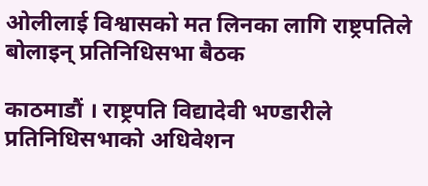ओलीलाई विश्वासको मत लिनका लागि राष्ट्रपतिले बोलाइन् प्रतिनिधिसभा बैठक

काठमाडौं । राष्ट्रपति विद्यादेवी भण्डारीले प्रतिनिधिसभाको अधिवेशन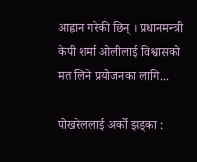आह्वान गरेकी छिन् । प्रधानमन्त्री केपी शर्मा ओलीलाई विश्वासको मत लिने प्रयोजनका लागि...

पोखरेललाई अर्को झड्का :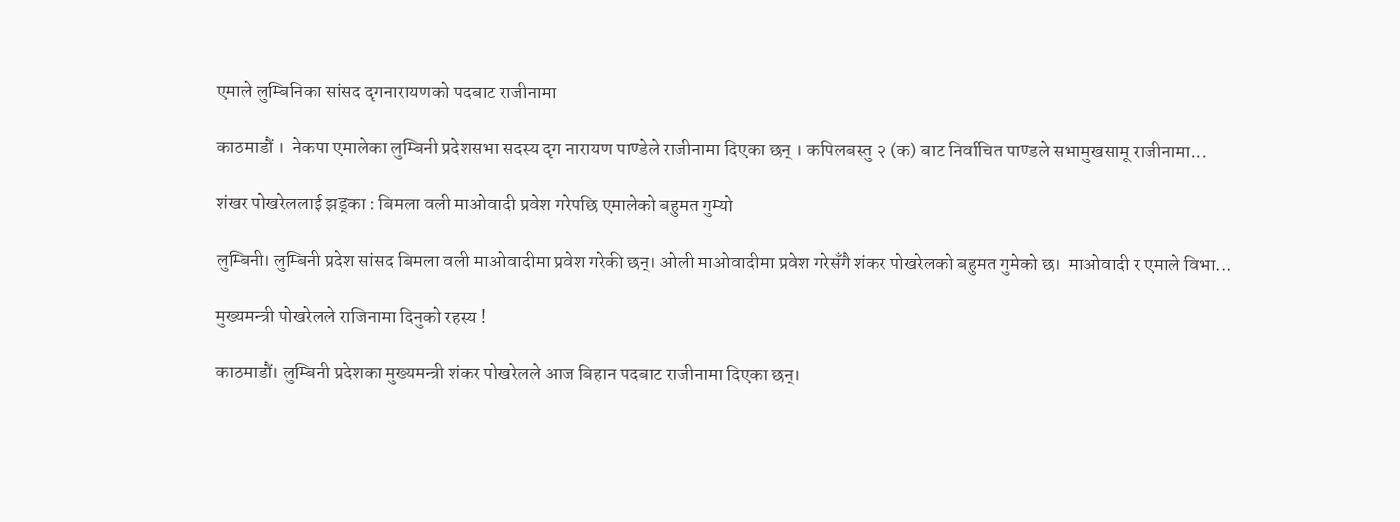एमाले लुम्बिनिका सांसद दृगनारायणको पदबाट राजीनामा

काठमाडौं ।  नेकपा एमालेका लुम्बिनी प्रदेशसभा सदस्य दृग नारायण पाण्डेले राजीनामा दिएका छन् । कपिलबस्तु २ (क) बाट निर्वाचित पाण्डले सभामुखसामू राजीनामा...

शंखर पोखरेललाई झड्का : बिमला वली माओवादी प्रवेश गरेपछि एमालेको बहुमत गुम्यो

लुम्बिनी। लुम्बिनी प्रदेश सांसद बिमला वली माओवादीमा प्रवेश गरेकी छन्। ओली माओवादीमा प्रवेश गरेसँगै शंकर पोखरेलको बहुमत गुमेको छ।  माओवादी र एमाले विभा...

मुख्यमन्त्री पोखरेलले राजिनामा दिनुको रहस्य !

काठमाडौं। लुम्बिनी प्रदेशका मुख्यमन्त्री शंकर पोखरेलले आज बिहान पदबाट राजीनामा दिएका छन्।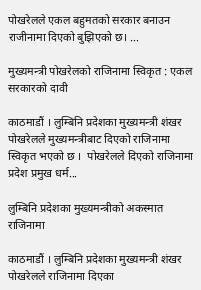पोखरेलले एकल बहुमतको सरकार बनाउन राजीनामा दिएको बुझिएको छ। ...

मुख्यमन्त्री पोखरेलको राजिनामा स्विकृत : एकल सरकारको दावी

काठमाडौं । लुम्बिनि प्रदेशका मुख्यमन्त्री शंखर पोखरेलले मुख्यमन्त्रीबाट दिएको राजिनामा स्विकृत भएको छ ।  पोखरेलले दिएको राजिनामा प्रदेश प्रमुख धर्म...

लुम्बिनि प्रदेशका मुख्यमन्त्रीको अकस्मात राजिनामा

काठमाडौं । लुम्बिनि प्रदेशका मुख्यमन्त्री शंखर पोखरेलले राजिनामा दिएका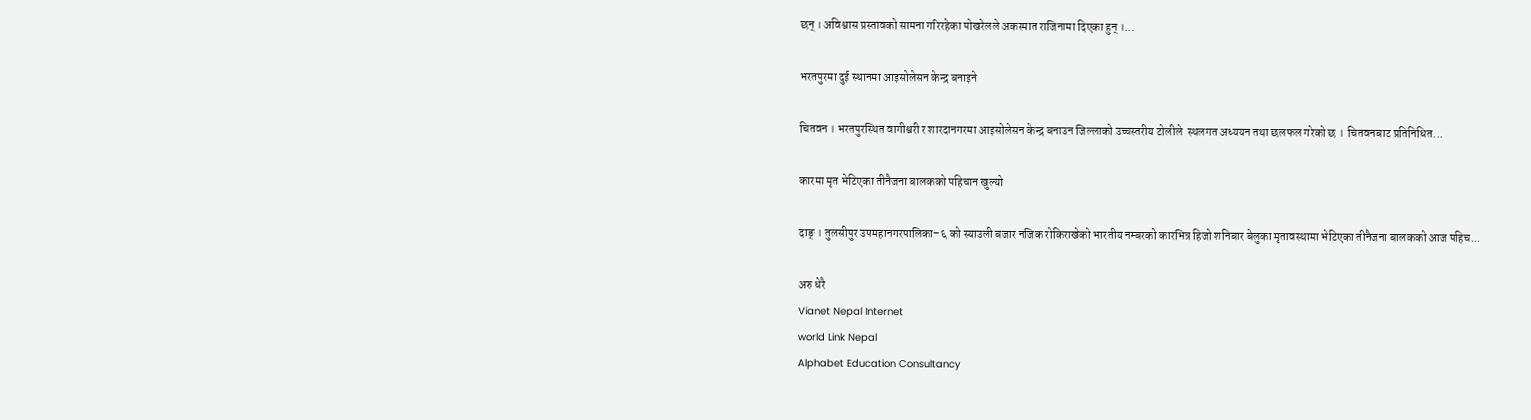छन् । अविश्वास प्रस्तावको सामना गरिरहेका पोखरेलले अकस्मात राजिनामा दिएका हुन् ।...

भरतपुरमा दुई स्थानमा आइसोलेसन केन्द्र बनाइने

चितवन । भरतपुरस्थित वागीश्वरी र शारदानगरमा आइसोलेसन केन्द्र बनाउन जिल्लाको उच्चस्तरीय टोलीले  स्थलगत अध्ययन तथा छलफल गरेको छ ।  चितवनबाट प्रतिनिधित...

कारमा मृत भेटिएका तीनैजना बालकको पहिचान खुल्यो

दाङ् । तुलसीपुर उपमहानगरपालिका–६ को स्याउली बजार नजिक रोकिराखेको भारतीय नम्बरको कारभित्र हिजो शनिबार बेलुका मृतावस्थामा भेटिएका तीनैजना बालकको आज पहिच...

अरु धेरै
Vianet Nepal Internet
world Link Nepal
Alphabet Education Consultancy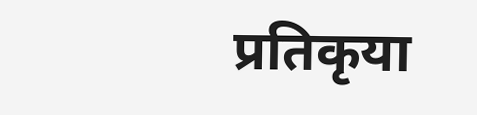प्रतिकृया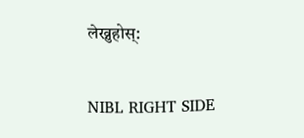लेख्नुहोस्:

NIBL RIGHT SIDE